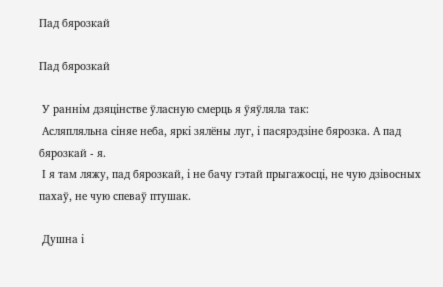Пад бярозкай

Пад бярозкай

 У раннім дзяцінстве ўласную смерць я ўяўляла так:
 Асляпляльна сіняе неба, яркі зялёны луг, і пасярэдзіне бярозка. А пад бярозкай - я.
 І я там ляжу, пад бярозкай, і не бачу гэтай прыгажосці, не чую дзівосных пахаў, не чую спеваў птушак.

 Душна і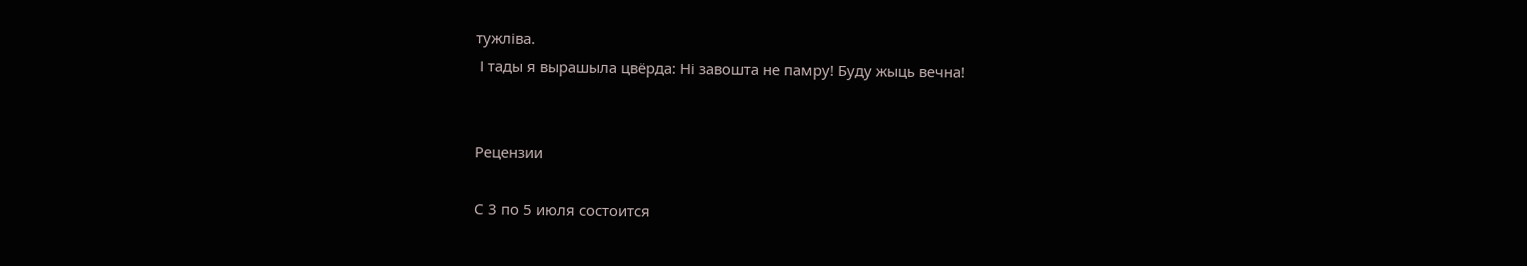тужліва.
 І тады я вырашыла цвёрда: Ні завошта не памру! Буду жыць вечна!


Рецензии

С 3 по 5 июля состоится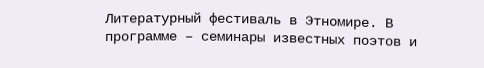Литературный фестиваль в Этномире. В программе – семинары известных поэтов и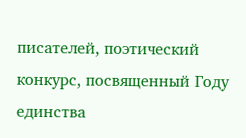писателей, поэтический конкурс, посвященный Году единства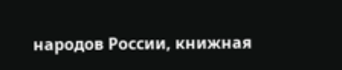народов России, книжная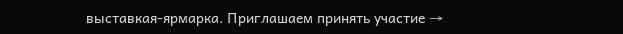выставкая-ярмарка. Приглашаем принять участие →